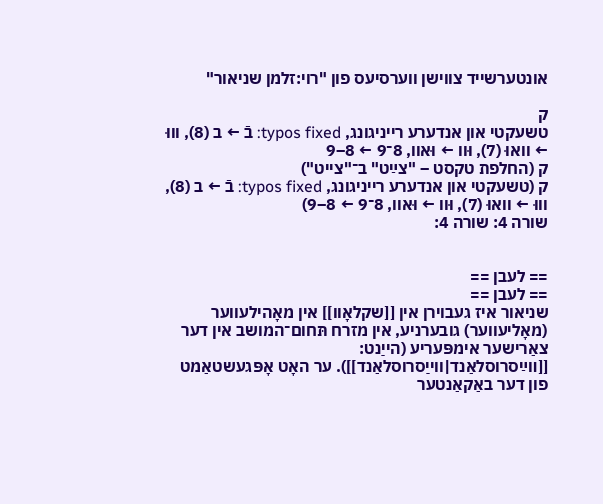אונטערשייד צווישן ווערסיעס פון "רוי:זלמן שניאור"

ק
טשעקטי און אנדערע רייניגונג, typos fixed: בֿ ← ב (8), וווּ ← וואוּ (7), וּוו ← וּאוו, 8־9 ← 8–9
ק (החלפת טקסט – "צײַט" ב־"צייט")
ק (טשעקטי און אנדערע רייניגונג, typos fixed: בֿ ← ב (8), וווּ ← וואוּ (7), וּוו ← וּאוו, 8־9 ← 8–9)
שורה 4: שורה 4:


== לעבן ==
== לעבן ==
שניאור איז געבוירן אין [[שקלאָוו]] אין מאָהילעווער (מאָליעווער) גובערניע, אין מזרח תּחום־המושב אין דער צאַרישער אימפּעריע (הייַנט: [[װײַסרוסלאַנד|ווייַסרוסלאַנד]]). ער האָט אָפּגעשטאַמט פון דער באַקאַנטער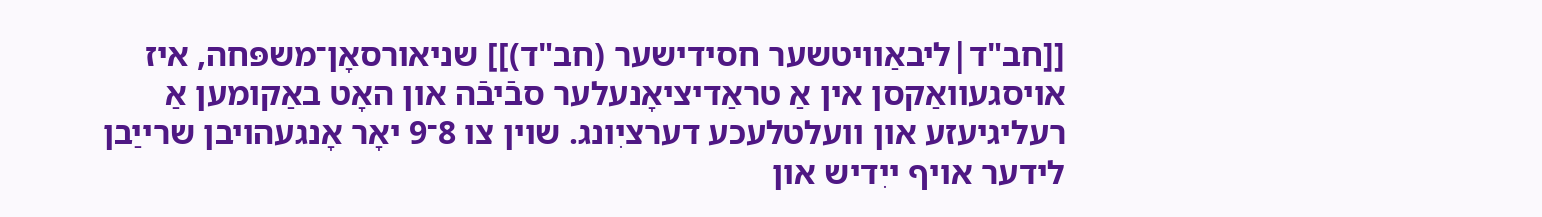[[חב"ד|ליבאַוויטשער חסידישער (חב"ד)]] שניאורסאָן־משפּחה, איז אויסגעוואַקסן אין אַ טראַדיציאָנעלער סבֿיבֿה און האָט באַקומען אַ רעליגיעזע און וועלטלעכע דערציִונג. שוין צו 8־9 יאָר אָנגעהויבן שרייַבן לידער אויף ייִדיש און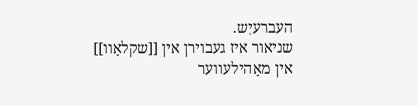העברעיִש.
שניאור איז געבוירן אין [[שקלאָוו]] אין מאָהילעווער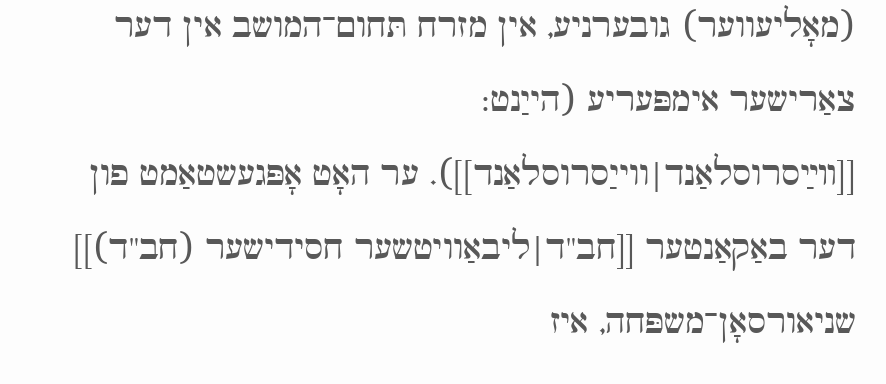(מאָליעווער) גובערניע, אין מזרח תּחום־המושב אין דער צאַרישער אימפּעריע (הייַנט: [[װײַסרוסלאַנד|ווייַסרוסלאַנד]]). ער האָט אָפּגעשטאַמט פון דער באַקאַנטער [[חב"ד|ליבאַוויטשער חסידישער (חב"ד)]] שניאורסאָן־משפּחה, איז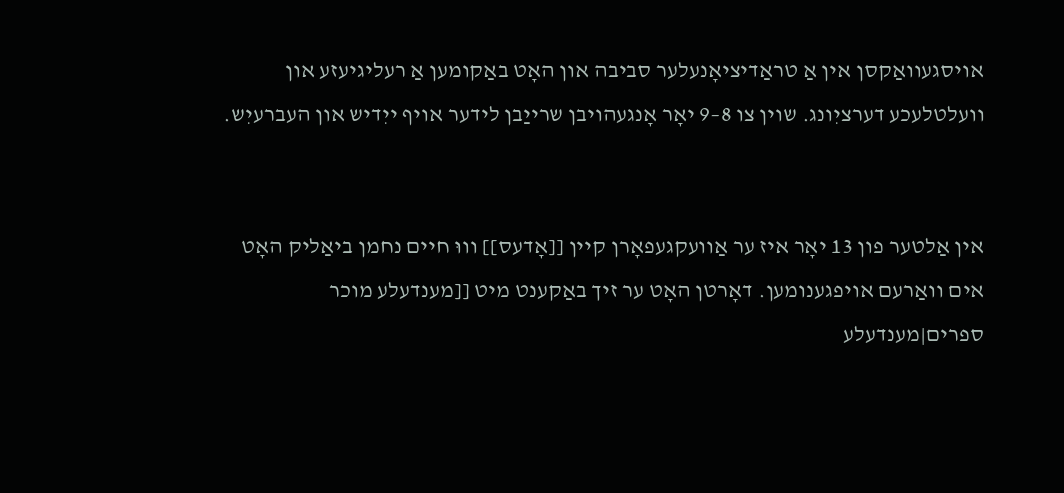אויסגעוואַקסן אין אַ טראַדיציאָנעלער סביבה און האָט באַקומען אַ רעליגיעזע און וועלטלעכע דערציִונג. שוין צו 8–9 יאָר אָנגעהויבן שרייַבן לידער אויף ייִדיש און העברעיִש.


אין אַלטער פון 13 יאָר איז ער אַוועקגעפאָרן קיין [[אָדעס]] וווּ חיים נחמן ביאַליק האָט אים וואַרעם אויפגענומען. דאָרטן האָט ער זיך באַקענט מיט [[מענדעלע מוכר ספרים|מענדעלע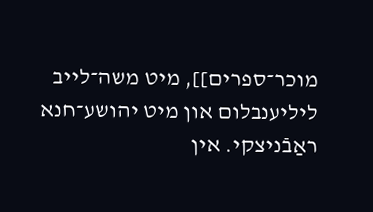מוכר־ספרים]], מיט משה־לייב ליליענבלום און מיט יהושע־חנא ראַבֿניצקי. אין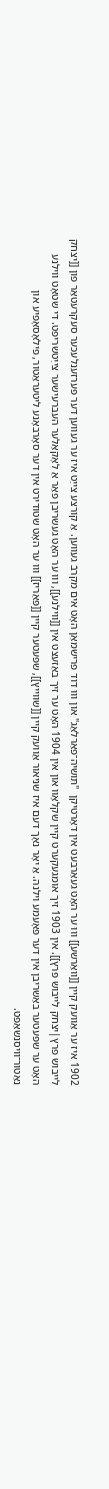1902 איז ער אַוועק קיין [[וואַרשע]] וווּ ער האָט געאַרבעט אין דאָרטיקן  "תּושיה־פאַרלאַג" און וווּ דוד פרישמאַן האָט אים מקרבֿ געווען. אַ קורצע צייַט איז ער געווען דער פּערזענלעכער סעקרעטאַר פון [[יצחק לייבוש פרץ|יצחק לייבוש פּרץ]]. אין 1903 זיך אומגעקערט קיין שקלאָװ און אין 1904 האָט ער זיך באַזעצט אין [[ווילנע]], וווּ ער האָט געשריבן פאַר אַ לאָקאַלער העברעישער צייַטשריפט. די שטאָט ווילנע האָט ער שפּעטער באַשריבן אין דער פּאָעמע וילנה. אַ יאָר נאָך דעם איז שניאור אַוועק קיין [[שווייץ]], שפּעטער קיין [[פּאַריז]] וווּ ער האָט שטודירט אין דער סאָרבאָנע ליטעראַטור, פילאָסאָפיע און נאַטור־וויסנשאַפט.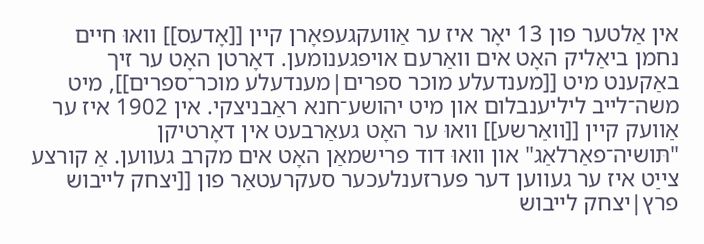אין אַלטער פון 13 יאָר איז ער אַוועקגעפאָרן קיין [[אָדעס]] וואוּ חיים נחמן ביאַליק האָט אים וואַרעם אויפגענומען. דאָרטן האָט ער זיך באַקענט מיט [[מענדעלע מוכר ספרים|מענדעלע מוכר־ספרים]], מיט משה־לייב ליליענבלום און מיט יהושע־חנא ראַבניצקי. אין 1902 איז ער אַוועק קיין [[וואַרשע]] וואוּ ער האָט געאַרבעט אין דאָרטיקן  "תּושיה־פאַרלאַג" און וואוּ דוד פרישמאַן האָט אים מקרב געווען. אַ קורצע צייַט איז ער געווען דער פּערזענלעכער סעקרעטאַר פון [[יצחק לייבוש פרץ|יצחק לייבוש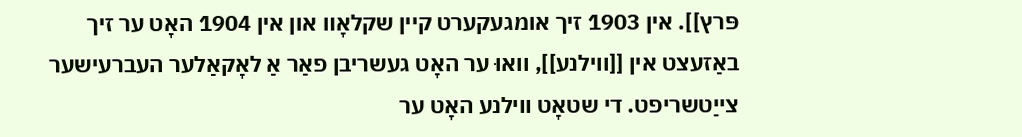פּרץ]]. אין 1903 זיך אומגעקערט קיין שקלאָװ און אין 1904 האָט ער זיך באַזעצט אין [[ווילנע]], וואוּ ער האָט געשריבן פאַר אַ לאָקאַלער העברעישער צייַטשריפט. די שטאָט ווילנע האָט ער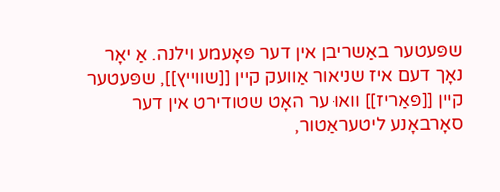שפּעטער באַשריבן אין דער פּאָעמע וילנה. אַ יאָר נאָך דעם איז שניאור אַוועק קיין [[שווייץ]], שפּעטער קיין [[פּאַריז]] וואוּ ער האָט שטודירט אין דער סאָרבאָנע ליטעראַטור,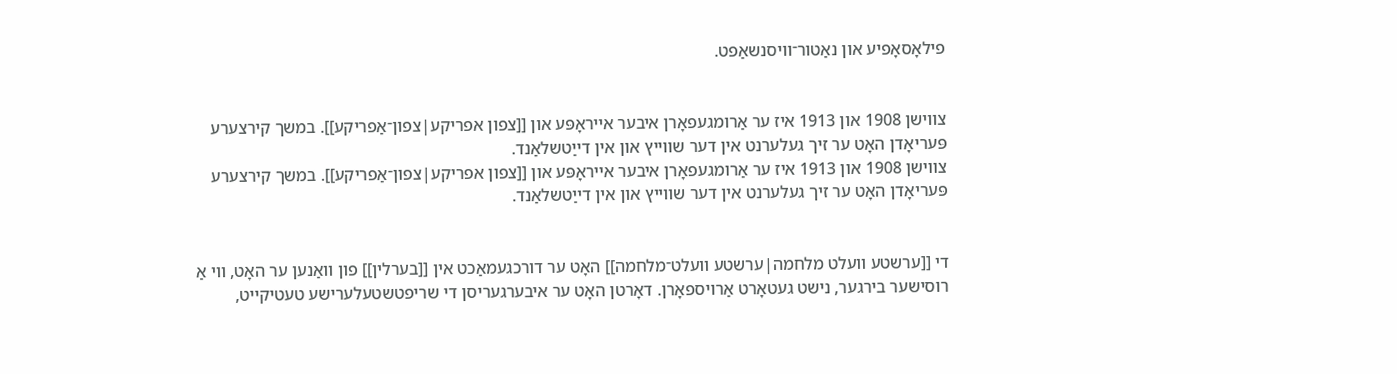פילאָסאָפיע און נאַטור־וויסנשאַפט.


צווישן 1908 און 1913 איז ער אַרומגעפאָרן איבער אייראָפּע און [[צפון אפריקע|צפון־אַפריקע]]. במשך קירצערע פּעריאָדן האָט ער זיך געלערנט אין דער שווייץ און אין דייַטשלאַנד.
צווישן 1908 און 1913 איז ער אַרומגעפאָרן איבער אייראָפּע און [[צפון אפריקע|צפון־אַפריקע]]. במשך קירצערע פּעריאָדן האָט ער זיך געלערנט אין דער שווייץ און אין דייַטשלאַנד.


די [[ערשטע וועלט מלחמה|ערשטע וועלט־מלחמה]] האָט ער דורכגעמאַכט אין [[בערלין]] פון וואַנען ער האָט, ווי אַ רוסישער בירגער, נישט געטאָרט אַרויספאָרן. דאָרטן האָט ער איבערגעריסן די שריפטשטעלערישע טעטיקייט,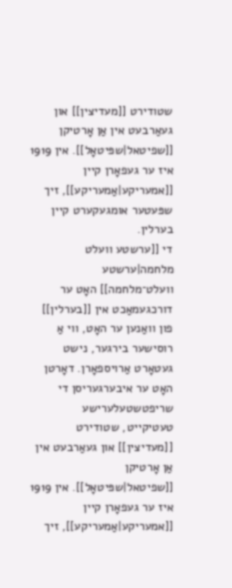שטודירט [[מעדיצין]] און געאַרבעט אין אַן אָרטיקן [[שפיטאל|שפּיטאָל]]. אין 1919 איז ער געפאָרן קיין [[אמעריקע|אַמעריקע]], זיך שפּעטער אומגעקערט קיין בערלין.
די [[ערשטע וועלט מלחמה|ערשטע וועלט־מלחמה]] האָט ער דורכגעמאַכט אין [[בערלין]] פון וואַנען ער האָט, ווי אַ רוסישער בירגער, נישט געטאָרט אַרויספאָרן. דאָרטן האָט ער איבערגעריסן די שריפטשטעלערישע טעטיקייט, שטודירט [[מעדיצין]] און געאַרבעט אין אַן אָרטיקן [[שפיטאל|שפּיטאָל]]. אין 1919 איז ער געפאָרן קיין [[אמעריקע|אַמעריקע]], זיך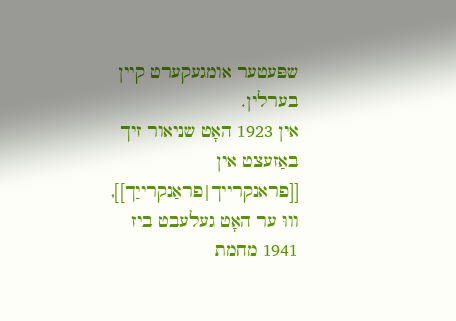שפּעטער אומגעקערט קיין בערלין.
אין 1923 האָט שניאור זיך באַזעצט אין [[פראנקרייך|פראַנקרייַך]], וווּ ער האָט געלעבט ביז 1941 מחמת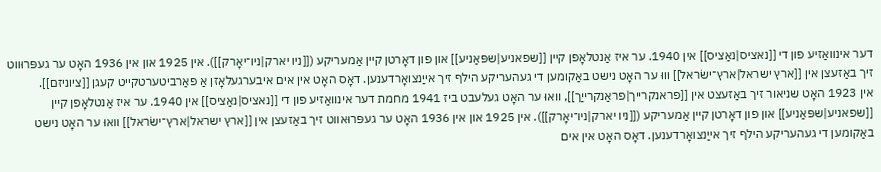דער אינוואַזיע פון די [[נאציס|נאַציס]] אין 1940. ער איז אַנטלאָפן קיין [[שפאניע|שפּאַניע]] און פון דאָרטן קיין אַמעריקע ([[ניו יארק|ניו־יאָרק]]). אין 1925 און אין 1936 האָט ער געפּרוּווט זיך באַזעצן אין [[ארץ ישראל|ארץ־ישׂראל]] וווּ ער האָט נישט באַקומען די געהעריקע הילף זיך אייַנצואָרדענען. דאָס האָט אין אים איבערגעלאָזן אַ פאַרביטערטקייט קעגן [[ציוניזם]].
אין 1923 האָט שניאור זיך באַזעצט אין [[פראנקרייך|פראַנקרייַך]], וואוּ ער האָט געלעבט ביז 1941 מחמת דער אינוואַזיע פון די [[נאציס|נאַציס]] אין 1940. ער איז אַנטלאָפן קיין [[שפאניע|שפּאַניע]] און פון דאָרטן קיין אַמעריקע ([[ניו יארק|ניו־יאָרק]]). אין 1925 און אין 1936 האָט ער געפּרוּאווט זיך באַזעצן אין [[ארץ ישראל|ארץ־ישׂראל]] וואוּ ער האָט נישט באַקומען די געהעריקע הילף זיך אייַנצואָרדענען. דאָס האָט אין אים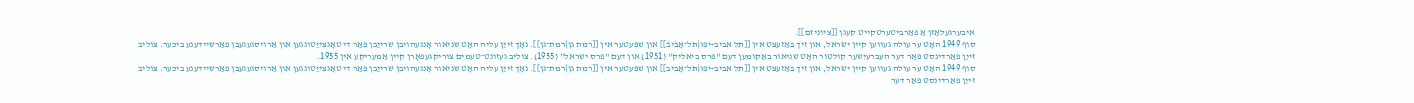איבערגעלאָזן אַ פאַרביטערטקייט קעגן [[ציוניזם]].
סוף 1949 האָט ער עולה געווען קיין ישׂראל, און זיך באַזעצט אין [[תל אביב-יפו|תּל־אָבֿיבֿ]] און שפּעטער אין [[רמת גן|רמת־גן]]. נאָך זייַן עליה האָט שניאור אָנגעהויבן שרייַבן פאַר די טאָגצייַטונגען און אַרויסגעגעבן פאַרשיידענע ביכער. צוליב זייַן פאַרדינסט פאַר דער העברעיִשער קולטור האָט שניאור באַקומען דעם "פרס ביאליק" (1951) און דעם "פרס ישראל" (1955). צוליב געזונט־טעמים צוריקגעפאָרן קיין אַמעריקע אין 1955.
סוף 1949 האָט ער עולה געווען קיין ישׂראל, און זיך באַזעצט אין [[תל אביב-יפו|תּל־אָביב]] און שפּעטער אין [[רמת גן|רמת־גן]]. נאָך זייַן עליה האָט שניאור אָנגעהויבן שרייַבן פאַר די טאָגצייַטונגען און אַרויסגעגעבן פאַרשיידענע ביכער. צוליב זייַן פאַרדינסט פאַר דער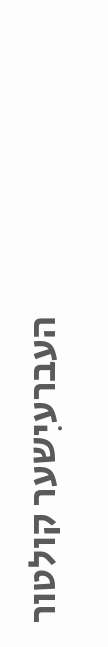העברעיִשער קולטור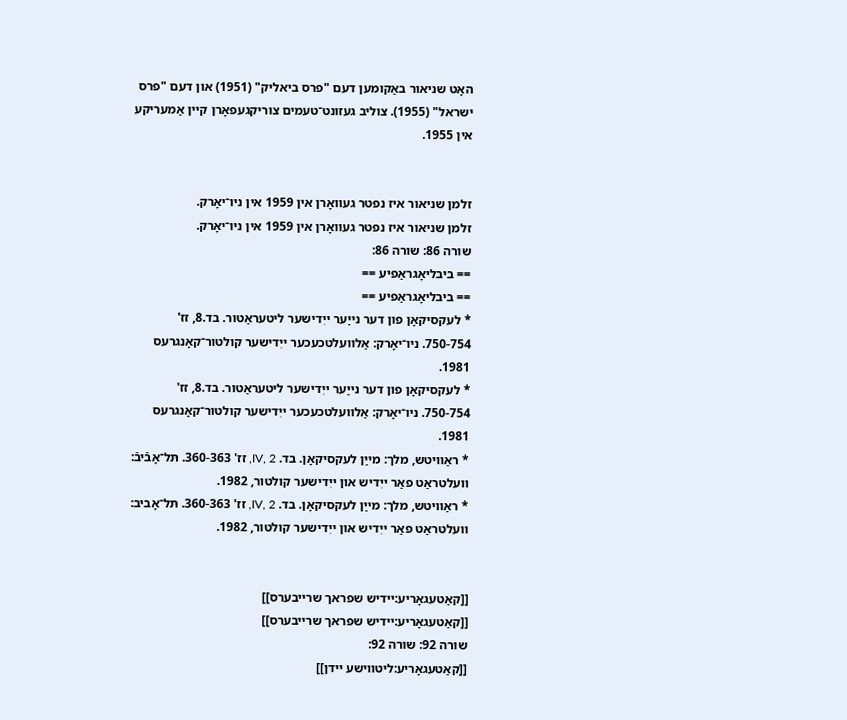האָט שניאור באַקומען דעם "פרס ביאליק" (1951) און דעם "פרס ישראל" (1955). צוליב געזונט־טעמים צוריקגעפאָרן קיין אַמעריקע אין 1955.


זלמן שניאור איז נפטר געוואָרן אין 1959 אין ניו־יאָרק.
זלמן שניאור איז נפטר געוואָרן אין 1959 אין ניו־יאָרק.
שורה 86: שורה 86:
== ביבליאָגראַפיע ==
== ביבליאָגראַפיע ==
* לעקסיקאָן פון דער נייַער ייִדישער ליטעראַטור. בד.8, זז' 750-754. ניו־יאָרק: אַלוועלטכעכער ייִדישער קולטור־קאָנגרעס 1981.
* לעקסיקאָן פון דער נייַער ייִדישער ליטעראַטור. בד.8, זז' 750-754. ניו־יאָרק: אַלוועלטכעכער ייִדישער קולטור־קאָנגרעס 1981.
* ראַוויטש, מלך: מייַן לעקסיקאָן. בד. IV, 2, זז' 360-363. תּל־אָבֿיבֿ: וועלטראַט פאַר ייִדיש און ייִדישער קולטור, 1982.
* ראַוויטש, מלך: מייַן לעקסיקאָן. בד. IV, 2, זז' 360-363. תּל־אָביב: וועלטראַט פאַר ייִדיש און ייִדישער קולטור, 1982.


[[קאַטעגאָריע:יידיש שפראך שרייבערס]]
[[קאַטעגאָריע:יידיש שפראך שרייבערס]]
שורה 92: שורה 92:
[[קאַטעגאָריע:ליטווישע יידן]]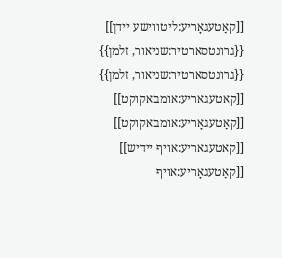[[קאַטעגאָריע:ליטווישע יידן]]
{{גרונטסארטיר:שניאור, זלמן}}
{{גרונטסארטיר:שניאור, זלמן}}
[[קאטעגאריע:אומבאקוקט]]
[[קאַטעגאָריע:אומבאקוקט]]
[[קאטעגאריע:אויף יידיש]]
[[קאַטעגאָריע:אויף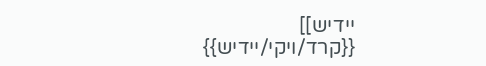יידיש]]
{{קרד/ויקי/יידיש}}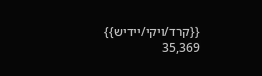{{קרד/ויקי/יידיש}}
35,369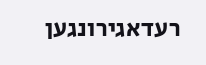רעדאגירונגען